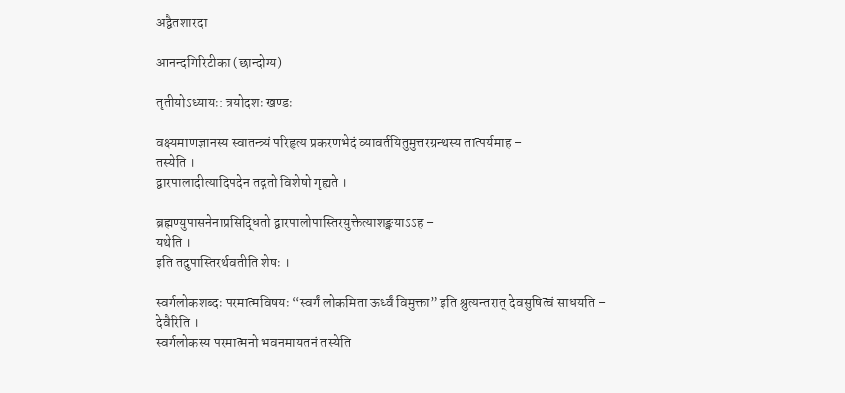अद्वैतशारदा

आनन्दगिरिटीका (छान्दोग्य)

तृतीयोऽध्यायः: त्रयोदशः खण्डः

वक्ष्यमाणज्ञानस्य स्वातन्त्र्यं परिहृत्य प्रकरणभेदं व्यावर्तयितुमुत्तरग्रन्थस्य तात्पर्यमाह –
तस्येति ।
द्वारपालादीत्यादिपदेन तद्गतो विशेषो गृह्यते ।

ब्रह्मण्युपासनेनाप्रसिद्धितो द्वारपालोपास्तिरयुक्तेत्याशङ्क्याऽऽह –
यथेति ।
इति तदुपास्तिरर्थवतीति शेषः ।

स्वर्गलोकशब्दः परमात्मविषयः “स्वर्गं लोकमिता ऊर्ध्वं विमुक्ता” इति श्रुत्यन्तरात् देवसुषित्वं साधयति –
देवैरिति ।
स्वर्गलोकस्य परमात्मनो भवनमायतनं तस्येति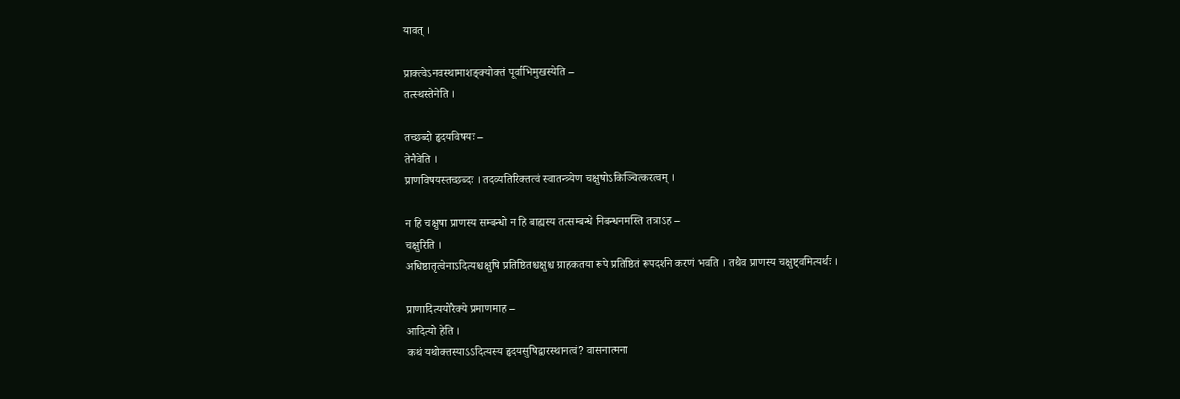यावत् ।

प्राक्त्वेऽनवस्थामाशङ्क्योक्तं पूर्वाभिमुखस्येति –
तत्स्थस्तेनेति ।

तच्छब्दो हृदयविषयः –
तेनैवेति ।
प्राणविषयस्तच्छब्दः । तदव्यतिरिक्तत्वं स्वातन्त्र्येण चक्षुषोऽकिञ्चित्करत्वम् ।

न हि चक्षुषा प्राणस्य सम्बन्धो न हि बाह्यस्य तत्सम्बन्धे निबन्धनमस्ति तत्राऽह –
चक्षुरिति ।
अधिष्ठातृत्वेनाऽदित्यश्चक्षुषि प्रतिष्ठितश्चक्षुश्च ग्राहकतया रूपे प्रतिष्ठितं रूपदर्शने करणं भवति । तथैव प्राणस्य चक्षुष्ट्वमित्यर्थः ।

प्राणादित्ययोरैक्ये प्रमाणमाह –
आदित्यो हेति ।
कथं यथोक्तस्याऽऽदित्यस्य हृदयसुषिद्वारस्थानत्वं? वासनात्मना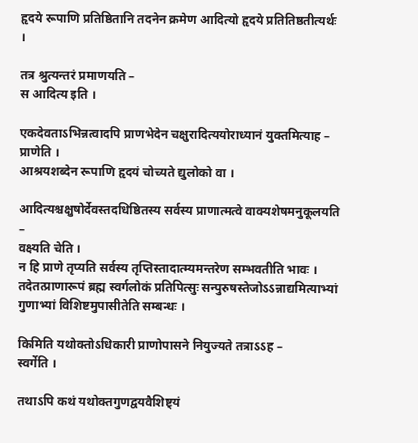हृदये रूपाणि प्रतिष्ठितानि तदनेन क्रमेण आदित्यो हृदये प्रतितिष्ठतीत्यर्थः ।

तत्र श्रुत्यन्तरं प्रमाणयति –
स आदित्य इति ।

एकदेवताऽभिन्नत्वादपि प्राणभेदेन चक्षुरादित्ययोराध्यानं युक्तमित्याह –
प्राणेति ।
आश्रयशब्देन रूपाणि हृदयं चोच्यते द्युलोको वा ।

आदित्यश्चक्षुषोर्देवस्तदधिष्ठितस्य सर्वस्य प्राणात्मत्वे वाक्यशेषमनुकूलयति –
वक्ष्यति चेति ।
न हि प्राणे तृप्यति सर्वस्य तृप्तिस्तादात्म्यमन्तरेण सम्भवतीति भावः । तदेतत्प्राणारूपं ब्रह्म स्वर्गलोकं प्रतिपित्सुः सन्पुरुषस्तेजोऽऽन्नाद्यमित्याभ्यां गुणाभ्यां विशिष्टमुपासीतेति सम्बन्धः ।

किमिति यथोक्तोऽधिकारी प्राणोपासने नियुज्यते तत्राऽऽह –
स्वर्गेति ।

तथाऽपि कथं यथोक्तगुणद्वयवैशिष्ट्यं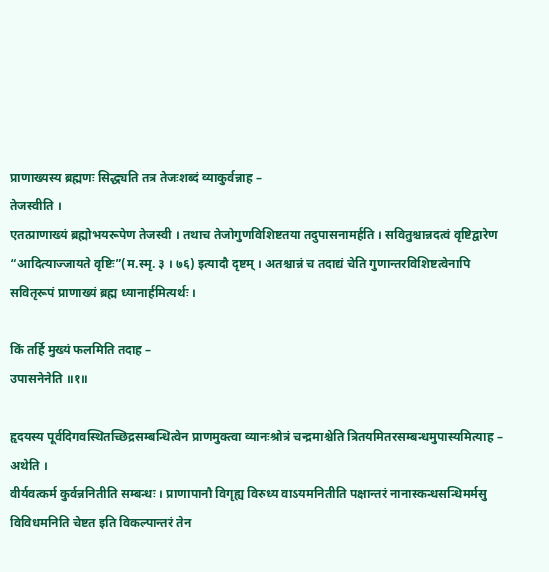प्राणाख्यस्य ब्रह्मणः सिद्ध्यति तत्र तेजःशब्दं व्याकुर्वन्नाह –
तेजस्वीति ।
एतत्प्राणाख्यं ब्रह्मोभयरूपेण तेजस्वी । तथाच तेजोगुणविशिष्टतया तदुपासनामर्हति । सवितुश्चान्नदत्वं वृष्टिद्वारेण “आदित्याज्जायते वृष्टिः”(म.स्मृ. ३ । ७६) इत्यादौ दृष्टम् । अतश्चान्नं च तदाद्यं चेति गुणान्तरविशिष्टत्वेनापि सवितृरूपं प्राणाख्यं ब्रह्म ध्यानार्हमित्यर्थः ।

किं तर्हि मुख्यं फलमिति तदाह –
उपासनेनेति ॥१॥

हृदयस्य पूर्वदिगवस्थितच्छिद्रसम्बन्धित्वेन प्राणमुक्त्वा व्यानःश्रोत्रं चन्द्रमाश्चेति त्रितयमितरसम्बन्धमुपास्यमित्याह –
अथेति ।
वीर्यवत्कर्म कुर्वन्ननितीति सम्बन्धः । प्राणापानौ विगृह्य विरुध्य वाऽयमनितीति पक्षान्तरं नानास्कन्धसन्धिमर्मसु विविधमनिति चेष्टत इति विकल्पान्तरं तेन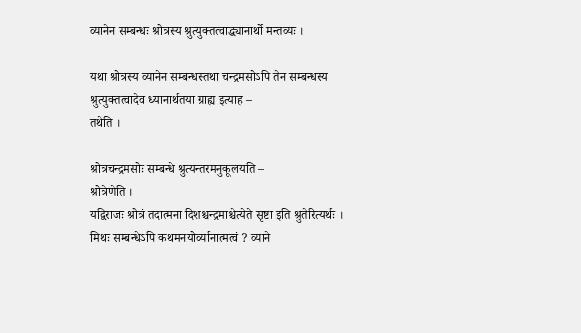व्यानेन सम्बन्धः श्रोत्रस्य श्रुत्युक्तत्वाद्ध्यानार्थो मन्तव्यः ।

यथा श्रोत्रस्य व्यानेन सम्बन्धस्तथा चन्द्रमसोऽपि तेन सम्बन्धस्य श्रुत्युक्तत्वादेव ध्यानार्थतया ग्राह्य इत्याह –
तथेति ।

श्रोत्रचन्द्रमसोः सम्बन्धे श्रुत्यन्तरमनुकूलयति –
श्रोत्रेणेति ।
यद्विराजः श्रोत्रं तदात्मना दिशश्चन्द्रमाश्चेत्येते सृष्टा इति श्रुतेरित्यर्थः । मिथः सम्बन्धेऽपि कथमनयोर्व्यानात्मत्वं ? व्याने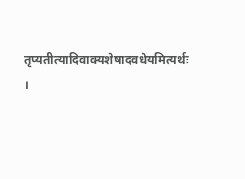तृप्यतीत्यादिवाक्यशेषादवधेयमित्यर्थः ।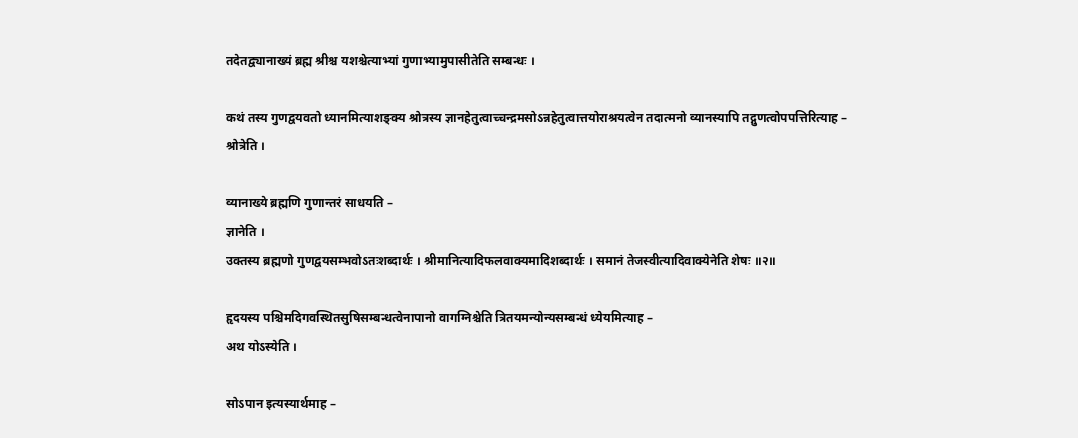तदेतद्व्यानाख्यं ब्रह्म श्रीश्च यशश्चेत्याभ्यां गुणाभ्यामुपासीतेति सम्बन्धः ।

कथं तस्य गुणद्वयवतो ध्यानमित्याशङ्क्य श्रोत्रस्य ज्ञानहेतुत्वाच्चन्द्रमसोऽन्नहेतुत्वात्तयोराश्रयत्वेन तदात्मनो व्यानस्यापि तद्गुणत्वोपपत्तिरित्याह –
श्रोत्रेति ।

व्यानाख्ये ब्रह्मणि गुणान्तरं साधयति –
ज्ञानेति ।
उक्तस्य ब्रह्मणो गुणद्वयसम्भवोऽतःशब्दार्थः । श्रीमानित्यादिफलवाक्यमादिशब्दार्थः । समानं तेजस्वीत्यादिवाक्येनेति शेषः ॥२॥

हृदयस्य पश्चिमदिगवस्थितसुषिसम्बन्धत्वेनापानो वागग्निश्चेति त्रितयमन्योन्यसम्बन्धं ध्येयमित्याह –
अथ योऽस्येति ।

सोऽपान इत्यस्यार्थमाह –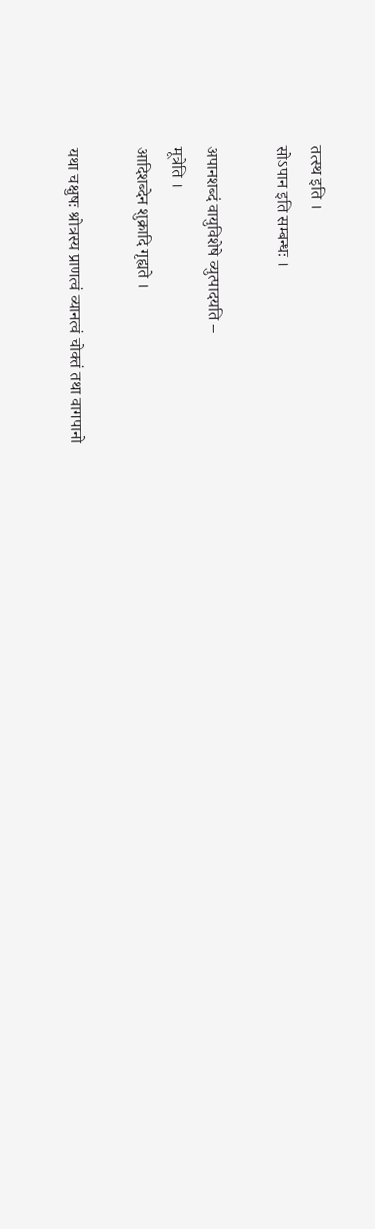तत्स्थ इति ।
सोऽपान इति सम्बन्धः ।

अपानशब्दं वायुविशेषे व्युत्पादयति –
मूत्रेति ।
आदिशब्देन शुक्रादि गृह्यते ।

यथा चक्षुषः श्रोत्रस्य प्राणत्वं व्यानत्वं चोक्तं तथा वागपानो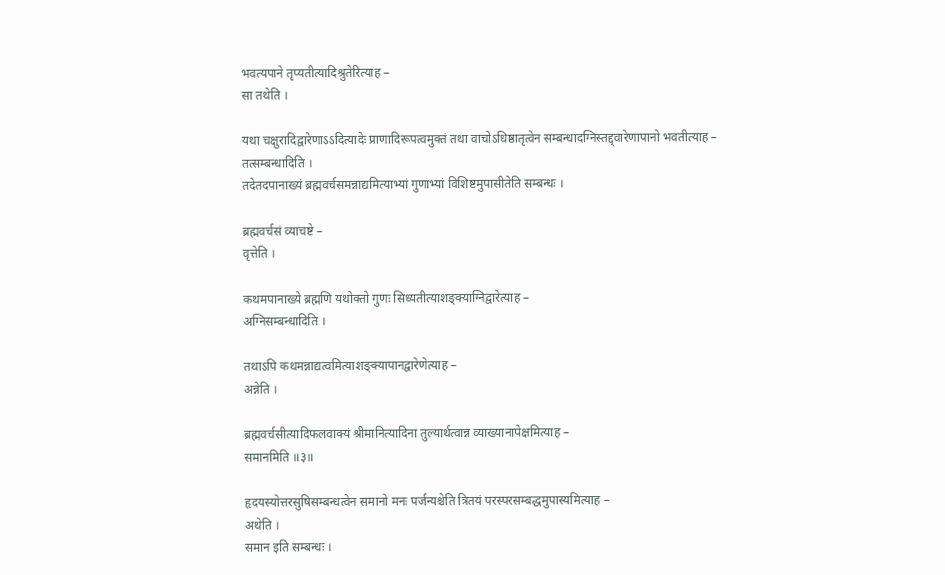भवत्यपाने तृप्यतीत्यादिश्रुतेरित्याह –
सा तथेति ।

यथा चक्षुरादिद्वारेणाऽऽदित्यादेः प्राणादिरूपत्वमुक्तं तथा वाचोऽधिष्ठातृत्वेन सम्बन्धादग्निस्तद्द्वारेणापानो भवतीत्याह –
तत्सम्बन्धादिति ।
तदेतदपानाख्यं ब्रह्मवर्चसमन्नाद्यमित्याभ्यां गुणाभ्यां विशिष्टमुपासीतेति सम्बन्धः ।

ब्रह्मवर्चसं व्याचष्टे –
वृत्तेति ।

कथमपानाख्ये ब्रह्मणि यथोक्तो गुणः सिध्यतीत्याशङ्क्याग्निद्वारेत्याह –
अग्निसम्बन्धादिति ।

तथाऽपि कथमन्नाद्यत्वमित्याशङ्क्यापानद्वारेणेत्याह –
अन्नेति ।

ब्रह्मवर्चसीत्यादिफलवाक्यं श्रीमानित्यादिना तुल्यार्थत्वान्न व्याख्यानापेक्षमित्याह –
समानमिति ॥३॥

हृदयस्योत्तरसुषिसम्बन्धत्वेन समानो मनः पर्जन्यश्चेति त्रितयं परस्परसम्बद्धमुपास्यमित्याह –
अथेति ।
समान इति सम्बन्धः ।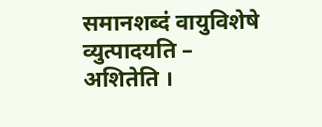समानशब्दं वायुविशेषे व्युत्पादयति –
अशितेति ।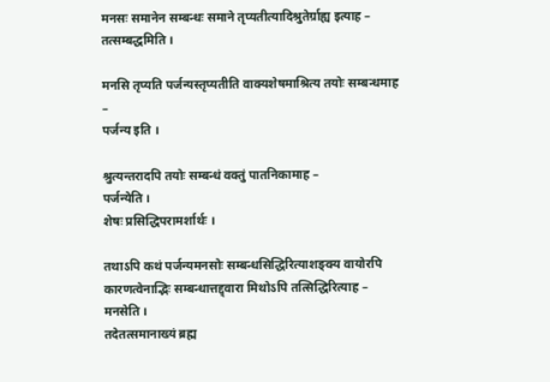मनसः समानेन सम्बन्धः समाने तृप्यतीत्यादिश्रुतेर्ग्राह्य इत्याह –
तत्सम्बद्धमिति ।

मनसि तृप्यति पर्जन्यस्तृप्यतीति वाक्यशेषमाश्रित्य तयोः सम्बन्धमाह –
पर्जन्य इति ।

श्रुत्यन्तरादपि तयोः सम्बन्धं वक्तुं पातनिकामाह –
पर्जन्येति ।
शेषः प्रसिद्धिपरामर्शार्थः ।

तथाऽपि कथं पर्जन्यमनसोः सम्बन्धसिद्धिरित्याशङ्क्य वायोरपि कारणत्वेनाद्भिः सम्बन्धात्तद्द्वारा मिथोऽपि तत्सिद्धिरित्याह –
मनसेति ।
तदेतत्समानाख्यं ब्रह्म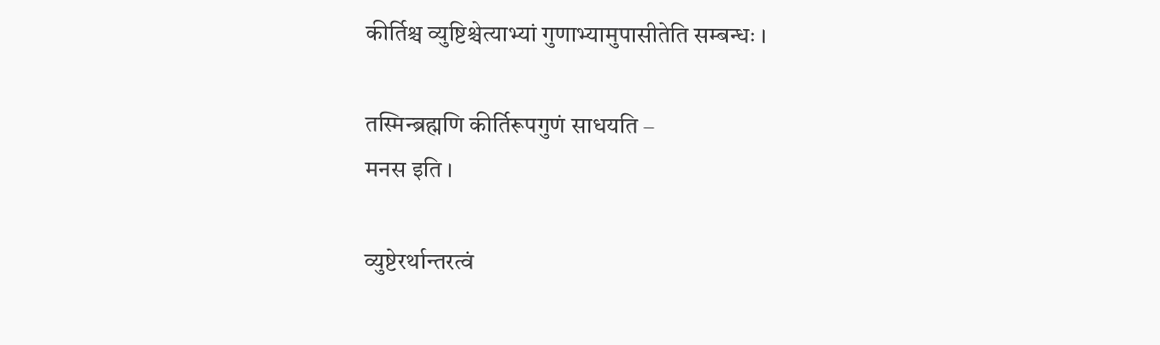कीर्तिश्च व्युष्टिश्चेत्याभ्यां गुणाभ्यामुपासीतेति सम्बन्धः ।

तस्मिन्ब्रह्मणि कीर्तिरूपगुणं साधयति –
मनस इति ।

व्युष्टेरर्थान्तरत्वं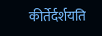कीर्तेर्दर्शयति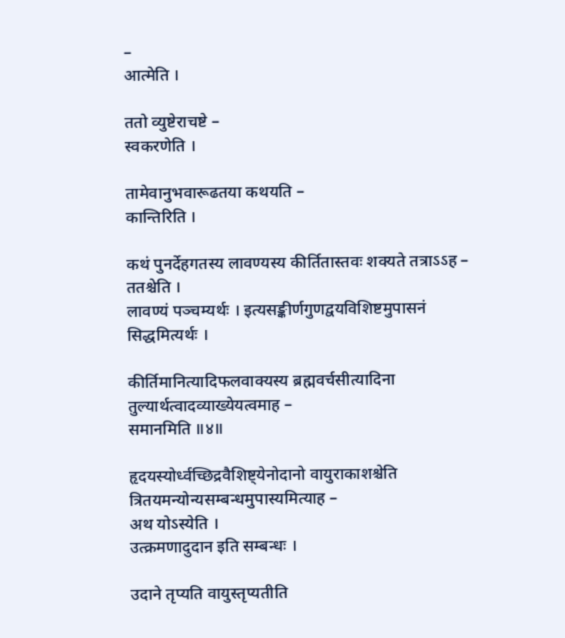–
आत्मेति ।

ततो व्युष्टेराचष्टे –
स्वकरणेति ।

तामेवानुभवारूढतया कथयति –
कान्तिरिति ।

कथं पुनर्देहगतस्य लावण्यस्य कीर्तितास्तवः शक्यते तत्राऽऽह –
ततश्चेति ।
लावण्यं पञ्चम्यर्थः । इत्यसङ्कीर्णगुणद्वयविशिष्टमुपासनं सिद्धमित्यर्थः ।

कीर्तिमानित्यादिफलवाक्यस्य ब्रह्मवर्चसीत्यादिना तुल्यार्थत्वादव्याख्येयत्वमाह –
समानमिति ॥४॥

हृदयस्योर्ध्वच्छिद्रवैशिष्ट्येनोदानो वायुराकाशश्चेति त्रितयमन्योन्यसम्बन्धमुपास्यमित्याह –
अथ योऽस्येति ।
उत्क्रमणादुदान इति सम्बन्धः ।

उदाने तृप्यति वायुस्तृप्यतीति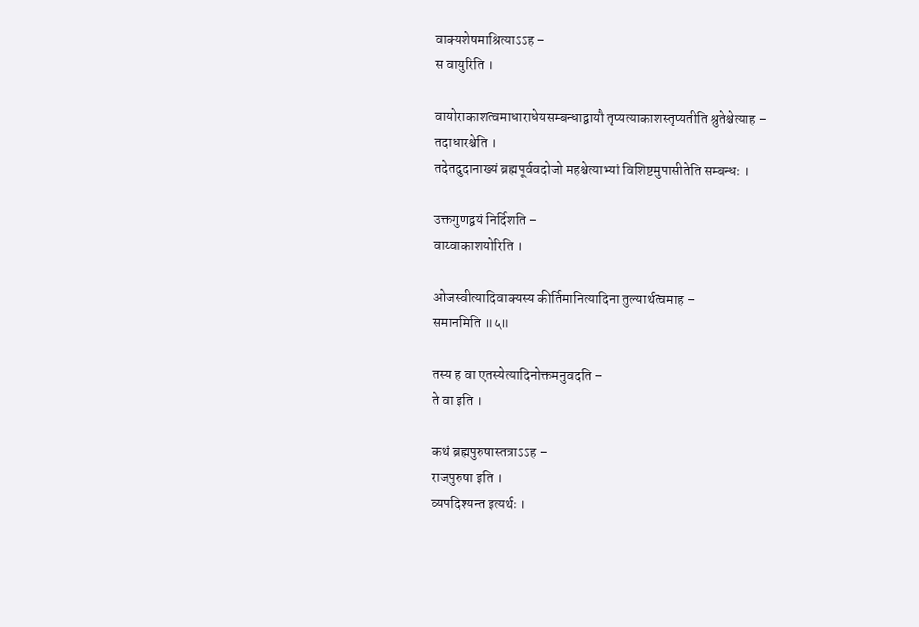वाक्यशेषमाश्रित्याऽऽह –
स वायुरिति ।

वायोराकाशत्वमाधाराधेयसम्बन्धाद्वायौ तृप्यत्याकाशस्तृप्यतीति श्रुतेश्चेत्याह –
तदाधारश्चेति ।
तदेतदुदानाख्यं ब्रह्मपूर्ववदोजो महश्चेत्याभ्यां विशिष्टमुपासीतेति सम्बन्धः ।

उक्तगुणद्वयं निर्दिशति –
वाय्वाकाशयोरिति ।

ओजस्वीत्यादिवाक्यस्य कीर्तिमानित्यादिना तुल्यार्थत्वमाह –
समानमिति ॥५॥

तस्य ह वा एतस्येत्यादिनोक्तमनुवदति –
ते वा इति ।

कथं ब्रह्मपुरुषास्तत्राऽऽह –
राजपुरुषा इति ।
व्यपदिश्यन्त इत्यर्थः ।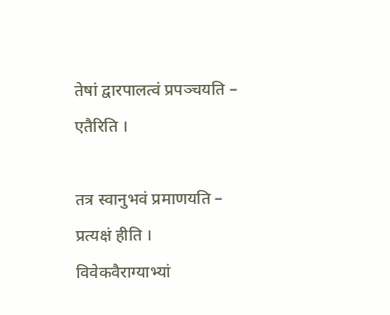तेषां द्वारपालत्वं प्रपञ्चयति –
एतैरिति ।

तत्र स्वानुभवं प्रमाणयति –
प्रत्यक्षं हीति ।
विवेकवैराग्याभ्यां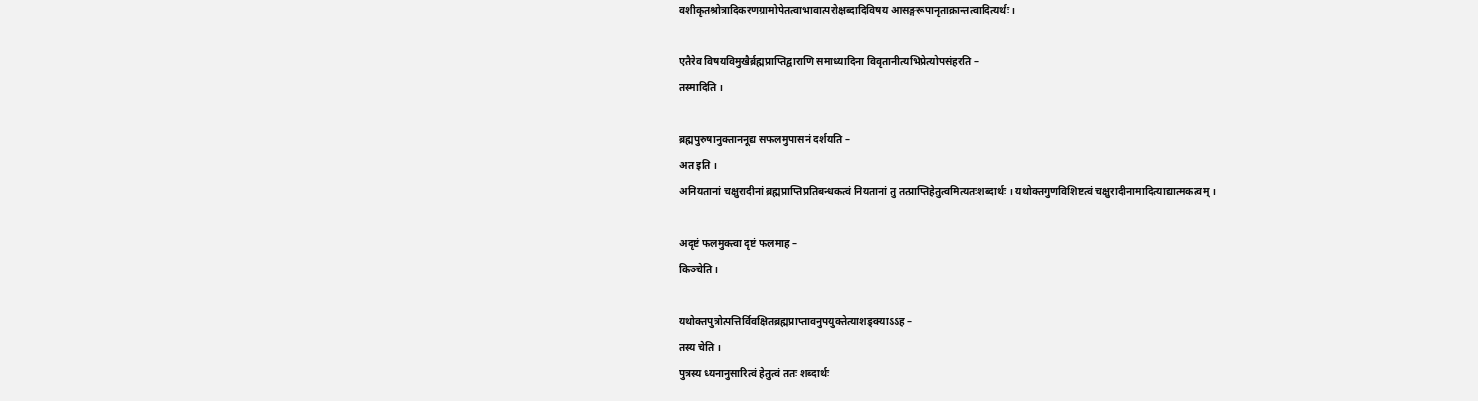वशीकृतश्रोत्रादिकरणग्रामोपेतत्वाभावात्परोक्षब्दादिविषय आसङ्गरूपानृताक्रान्तत्वादित्यर्थः ।

एतैरेव विषयविमुखैर्ब्रह्मप्राप्तिद्वाराणि समाध्यादिना विवृतानीत्यभिप्रेत्योपसंहरति –
तस्मादिति ।

ब्रह्मपुरुषानुक्ताननूद्य सफलमुपासनं दर्शयति –
अत इति ।
अनियतानां चक्षुरादीनां ब्रह्मप्राप्तिप्रतिबन्धकत्वं नियतानां तु तत्प्राप्तिहेतुत्वमित्यतःशब्दार्थः । यथोक्तगुणविशिष्टत्वं चक्षुरादीनामादित्याद्यात्मकत्वम् ।

अदृष्टं फलमुक्त्वा दृष्टं फलमाह –
किञ्चेति ।

यथोक्तपुत्रोत्पत्तिर्विवक्षितब्रह्मप्राप्तावनुपयुक्तेत्याशङ्क्याऽऽह –
तस्य चेति ।
पुत्रस्य ध्यनानुसारित्वं हेतुत्वं ततः शब्दार्थः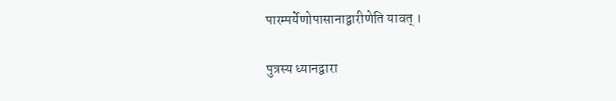पारम्पर्येणोपासानाद्वारीणेति यावत् ।

पुत्रस्य ध्यानद्वारा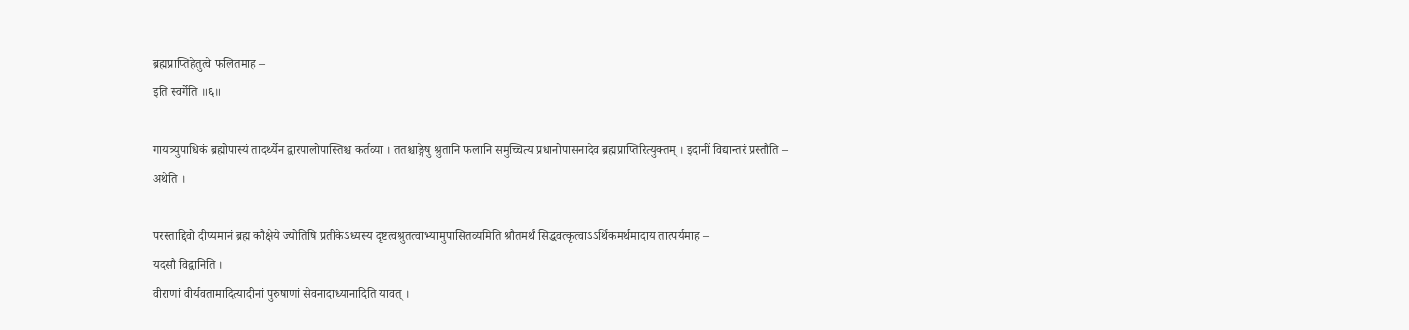ब्रह्मप्राप्तिहेतुत्वे फलितमाह –
इति स्वर्गेति ॥६॥

गायत्र्युपाधिकं ब्रह्मोपास्यं तादर्थ्येन द्वारपालोपास्तिश्च कर्तव्या । ततश्चाङ्गेषु श्रुतानि फलानि समुच्चित्य प्रधानोपासनादेव ब्रह्मप्राप्तिरित्युक्तम् । इदानीं विद्यान्तरं प्रस्तौति –
अथेति ।

परस्ताद्दिवो दीप्यमानं ब्रह्म कौक्षेये ज्योतिषि प्रतीकेऽध्यस्य दृष्टत्वश्रुतत्वाभ्यामुपासितव्यमिति श्रौतमर्थं सिद्धवत्कृत्वाऽऽर्थिकमर्थमादाय तात्पर्यमाह –
यदसौ विद्वानिति ।
वीराणां वीर्यवतामादित्यादीनां पुरुषाणां सेवनादाध्यानादिति यावत् ।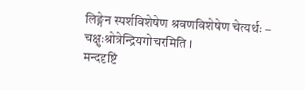लिङ्गेन स्पर्शविशेषेण श्रवणविशेषेण चेत्यर्थः –
चक्षुःश्रोत्रेन्द्रियगोचरमिति ।
मन्ददृष्टिं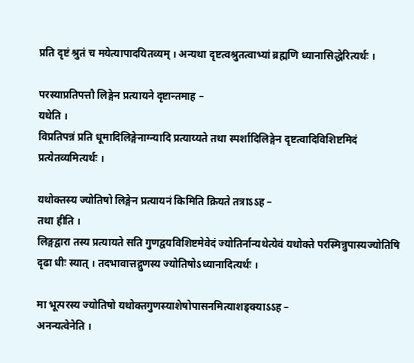प्रति दृष्टं श्रुतं च मयेत्यापादयितव्यम् । अन्यथा दृष्टत्वश्रुतत्वाभ्यां ब्रह्मणि ध्यानासिद्धेरित्यर्थः ।

परस्याप्रतिपत्तौ लिङ्गेन प्रत्यायने दृष्टान्तमाह –
यथेति ।
विप्रतिपन्नं प्रति धूमादिलिङ्गेनाग्न्यादि प्रत्याय्यते तथा स्पर्शादिलिङ्गेन दृष्टत्वादिविशिष्टमिदं प्रत्येतव्यमित्यर्थः ।

यथोक्तस्य ज्योतिषो लिङ्गेन प्रत्यायनं किमिति क्रियते तत्राऽऽह –
तथा हीति ।
लिङ्गद्वारा तस्य प्रत्यायते सति गुणद्वयविशिष्टमेवेदं ज्योतिर्नान्यथेत्येवं यथोक्ते परस्मिन्नुपास्यज्योतिषि दृढा धीः स्यात् । तदभावात्तद्गुणस्य ज्योतिषोऽध्यानादित्यर्थः ।

मा भूत्परस्य ज्योतिषो यथोक्तगुणस्याशेषोपासनमित्याशङ्क्याऽऽह –
अनन्यत्वेनेति ।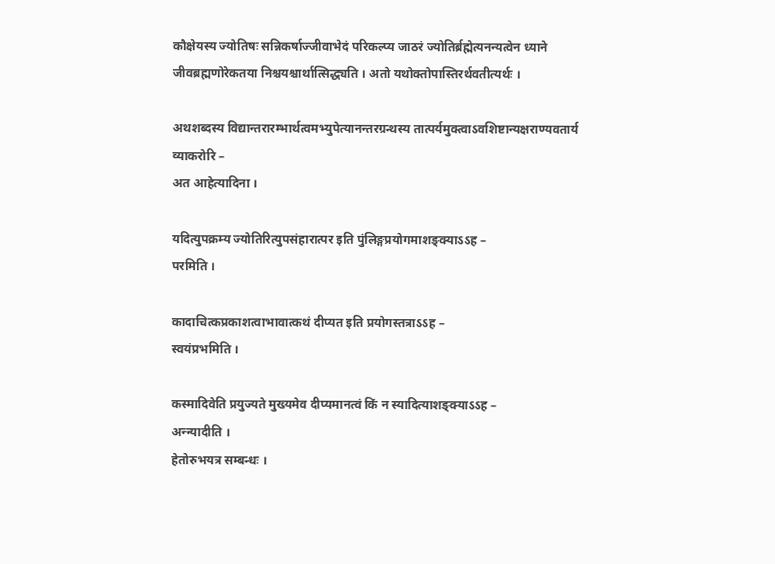कौक्षेयस्य ज्योतिषः सन्निकर्षाज्जीवाभेदं परिकल्प्य जाठरं ज्योतिर्ब्रह्मेत्यनन्यत्वेन ध्याने जीवब्रह्मणोरेकतया निश्चयश्चार्थात्सिद्ध्यति । अतो यथोक्तोपास्तिरर्थवतीत्यर्थः ।

अथशब्दस्य विद्यान्तरारम्भार्थत्वमभ्युपेत्यानन्तरग्रन्थस्य तात्पर्यमुक्त्वाऽवशिष्टान्यक्षराण्यवतार्य व्याकरोरि –
अत आहेत्यादिना ।

यदित्युपक्रम्य ज्योतिरित्युपसंहारात्पर इति पुंलिङ्गप्रयोगमाशङ्क्याऽऽह –
परमिति ।

कादाचित्कप्रकाशत्वाभावात्कथं दीप्यत इति प्रयोगस्तत्राऽऽह –
स्वयंप्रभमिति ।

कस्मादिवेति प्रयुज्यते मुख्यमेव दीप्यमानत्वं किं न स्यादित्याशङ्क्याऽऽह –
अन्न्यादीति ।
हेतोरुभयत्र सम्बन्धः ।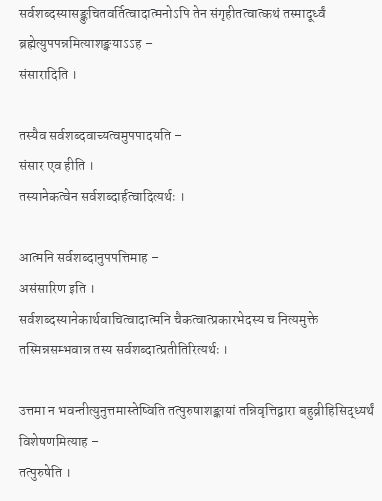सर्वशब्दस्यासङ्कुचितवर्तित्वादात्मनोऽपि तेन संगृहीतत्वात्कथं तस्मादूर्ध्वं ब्रह्मेत्युपपन्नमित्याशङ्क्याऽऽह –
संसारादिति ।

तस्यैव सर्वशब्दवाच्यत्वमुपपादयति –
संसार एव हीति ।
तस्यानेकत्वेन सर्वशब्दार्हत्वादित्यर्थः ।

आत्मनि सर्वशब्दानुपपत्तिमाह –
असंसारिण इति ।
सर्वशब्दस्यानेकार्थवाचित्वादात्मनि चैकत्वात्प्रकारभेदस्य च नित्यमुक्ते तस्मिन्नसम्भवान्न तस्य सर्वशब्दात्प्रतीतिरित्यर्थः ।

उत्तमा न भवन्तीत्युनुत्तमास्तेष्विति तत्पुरुषाशङ्कायां तन्निवृत्तिद्वारा बहुव्रीहिसिद्ध्यर्थं विशेषणमित्याह –
तत्पुरुषेति ।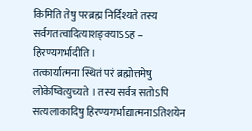किमिति तेषु परब्रह्म निर्दिश्यते तस्य सर्वगतत्वादित्याशङ्क्याऽऽह –
हिरण्यगर्भादीति ।
तत्कार्यात्मना स्थितं परं ब्रह्मोत्तमेषु लोकेष्वित्युच्यते । तस्य सर्वत्र सतोऽपि सत्यलाकादिषु हिरण्यगर्भाद्यात्मनाऽतिशयेन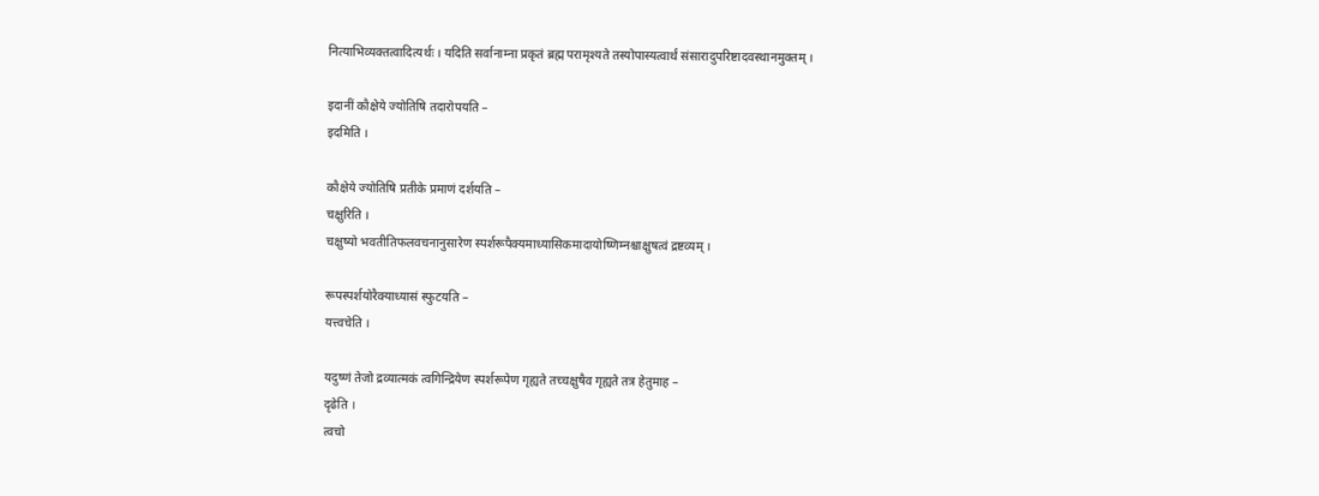नित्याभिव्यक्तत्वादित्यर्थः । यदिति सर्वानाम्ना प्रकृतं ब्रह्म परामृश्यते तस्योपास्यत्वार्थं संसारादुपरिष्टादवस्थानमुक्तम् ।

इदानीं कौक्षेये ज्योतिषि तदारोपयति –
इदमिति ।

कौक्षेये ज्योतिषि प्रतीके प्रमाणं दर्शयति –
चक्षुरिति ।
चक्षुष्यो भवतीतिफलवचनानुसारेण स्पर्शरूपैक्यमाध्यासिकमादायोष्णिम्नश्चाक्षुषत्वं द्रष्टव्यम् ।

रूपस्पर्शयोरैक्याध्यासं स्फुटयति –
यत्त्वचेति ।

यदुष्णं तेजो द्रव्यात्मकं त्वगिन्द्रियेण स्पर्शरूपेण गृह्यते तच्चक्षुषैव गृह्यते तत्र हेतुमाह –
दृढेति ।
त्वचो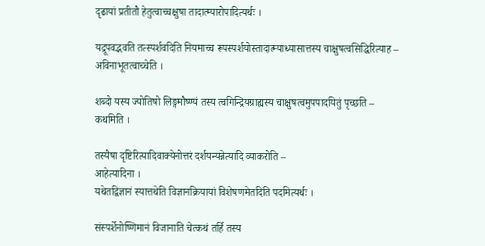दृढायां प्रतीतौ हेतुत्वाच्चक्षुषा तादात्म्यारोपादित्यर्थः ।

यद्रूपवद्भवति तत्स्पर्शवदिति नियमाच्च रूपस्पर्शयोस्तादात्म्याध्यासात्तस्य चाक्षुषत्वसिद्धिरित्याह –
अविनाभूतत्वाच्चेति ।

शब्दो यस्य ज्योतिषो लिङ्गमौष्ण्यं तस्य त्वगिन्द्रियग्राह्यस्य चाक्षुषत्वमुपपादयितुं पृच्छति –
कथमिति ।

तस्यैषा दृष्टिरित्यादिवाक्येनोत्तरं दर्शयन्यन्नेत्यादि व्याकरोति –
आहेत्यादिना ।
यथेतद्विज्ञानं स्यात्तथेति विज्ञानक्रियायां विशेषणमेतदिति पदमित्यर्थः ।

संस्पर्शेनोष्णिमानं विजानाति चेत्कथं तर्हि तस्य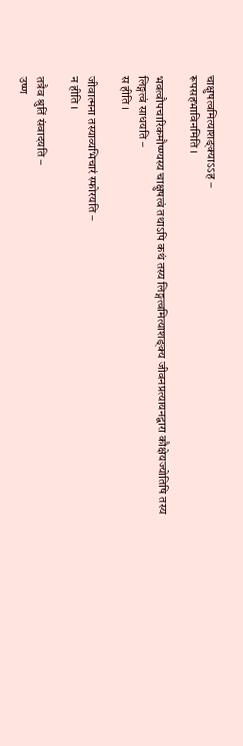चाक्षुषत्वमित्याशङ्क्याऽऽह –
रूपसहभाविनमिति ।

भवत्वौपचारिकमौष्ण्यस्य चाक्षुषत्वं तथाऽपि कथं तस्य लिङ्गत्वमित्याशङ्क्य जीवनप्रत्यायनद्वारा कौक्षेयज्योतिषि तस्य लिङ्गत्वं साधयति –
स हीति ।

जीवात्मना तस्याव्यभिचारं स्फोरयति –
न हीति ।

तत्रैव श्रुतिं संवादयति –
उष्ण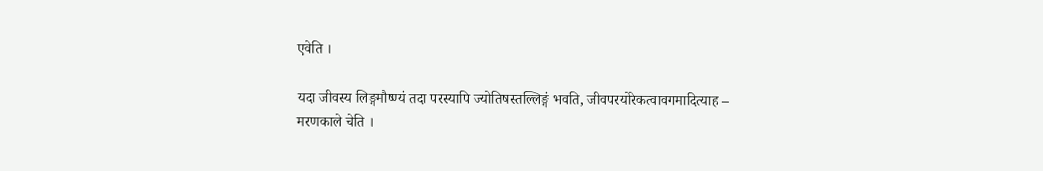एवेति ।

यदा जीवस्य लिङ्गमौष्ण्यं तदा परस्यापि ज्योतिषस्तल्लिङ्गं भवति, जीवपरयोरेकत्वावगमादित्याह –
मरणकाले चेति ।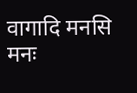वागादि मनसि मनः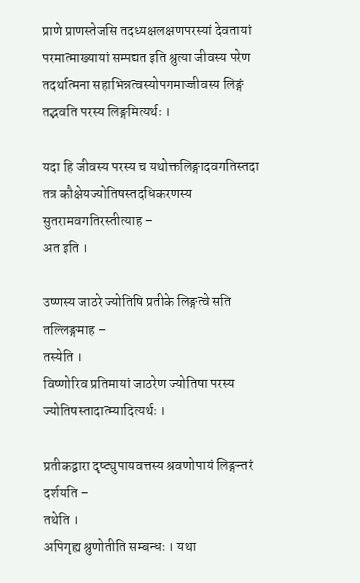प्राणे प्राणस्तेजसि तदध्यक्षलक्षणपरस्यां देवतायां परमात्माख्यायां सम्पद्यत इति श्रुत्या जीवस्य परेण तदर्थात्मना सहाभिन्नत्वस्योपगमाज्जीवस्य लिङ्गं तद्भवति परस्य लिङ्गमित्यर्थः ।

यदा हि जीवस्य परस्य च यथोक्तलिङ्गादवगतिस्तदा तत्र कौक्षेयज्योतिषस्तदधिकरणस्य सुतरामवगतिरस्तीत्याह –
अत इति ।

उष्णस्य जाठरे ज्योतिषि प्रतीके लिङ्गत्वे सति तल्लिङ्गमाह –
तस्येति ।
विष्णोरिव प्रतिमायां जाठरेण ज्योतिषा परस्य ज्योतिषस्तादात्म्यादित्यर्थः ।

प्रतीकद्वारा दृष्ट्युपायवत्तस्य श्रवणोपायं लिङ्गन्तरं दर्शयति –
तथेति ।
अपिगृह्य श्रुणोतीति सम्बन्धः । यथा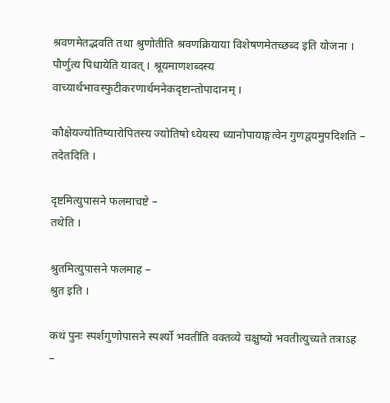श्रवणमेतद्भवति तथा श्रुणोतीति श्रवणक्रियाया विशेषणमेतच्छब्द इति योजना । पौर्णुत्य पिधायेति यावत् । श्रूयमाणशब्दस्य वाच्यार्थभावस्फुटीकरणार्थमनेकदृष्टान्तोपादानम् ।

कौक्षेयज्योतिष्यारोपितस्य ज्योतिषो ध्येयस्य ध्यानोपायाङ्गत्वेन गुणद्वयमुपदिशति –
तदेतदिति ।

दृष्टमित्युपासने फलमाचष्टे –
तथेति ।

श्रुतमित्युपासने फलमाह –
श्रुत इति ।

कथं पुनः स्पर्शगुणोपासने स्पर्श्यो भवतीति वक्तव्ये चक्षुष्यो भवतीत्युच्यते तत्राऽह –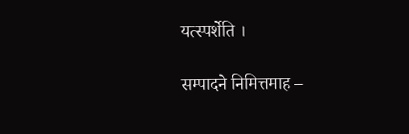यत्स्पर्शेति ।

सम्पादने निमित्तमाह –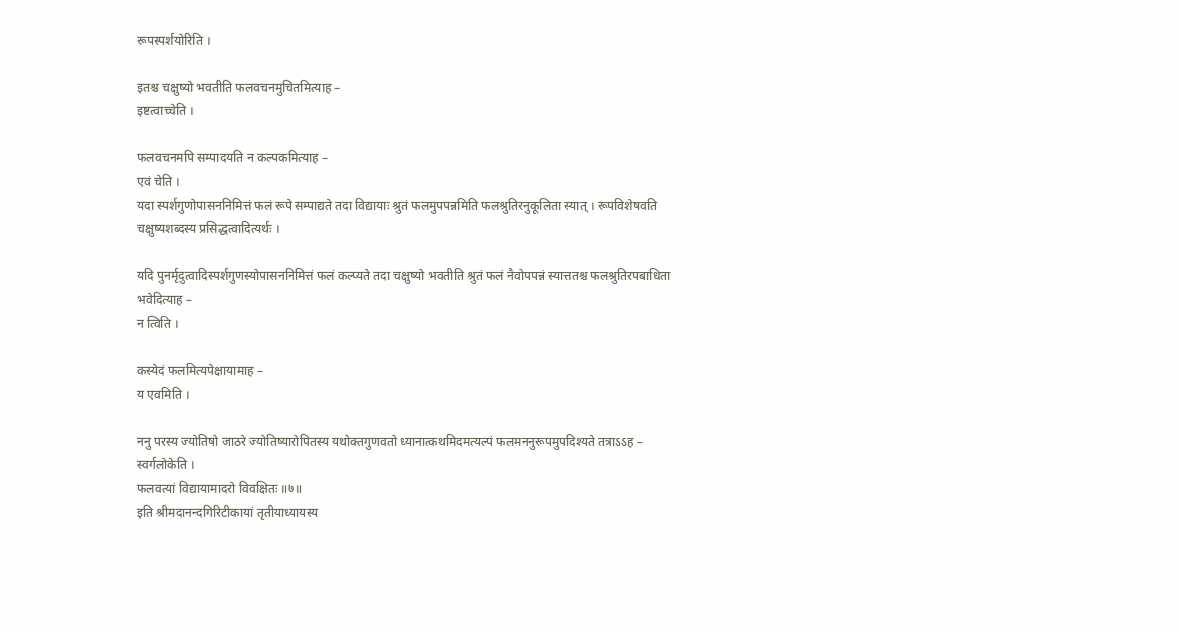रूपस्पर्शयोरिति ।

इतश्च चक्षुष्यो भवतीति फलवचनमुचितमित्याह –
इष्टत्वाच्चेति ।

फलवचनमपि सम्पादयति न कल्पकमित्याह –
एवं चेति ।
यदा स्पर्शगुणोपासननिमित्तं फलं रूपे सम्पाद्यते तदा विद्यायाः श्रुतं फलमुपपन्नमिति फलश्रुतिरनुकूलिता स्यात् । रूपविशेषवति चक्षुष्यशब्दस्य प्रसिद्धत्वादित्यर्थः ।

यदि पुनर्मृदुत्वादिस्पर्शगुणस्योपासननिमित्तं फलं कल्प्यते तदा चक्षुष्यो भवतीति श्रुतं फलं नैवोपपन्नं स्यात्ततश्च फलश्रुतिरपबाधिता भवेदित्याह –
न त्विति ।

कस्येदं फलमित्यपेक्षायामाह –
य एवमिति ।

ननु परस्य ज्योतिषो जाठरे ज्योतिष्यारोपितस्य यथोक्तगुणवतो ध्यानात्कथमिदमत्यल्पं फलमननुरूपमुपदिश्यते तत्राऽऽह –
स्वर्गलोकेति ।
फलवत्यां विद्यायामादरो विवक्षितः ॥७॥
इति श्रीमदानन्दगिरिटीकायां तृतीयाध्यायस्य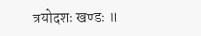त्रयोदशः खण्डः ॥